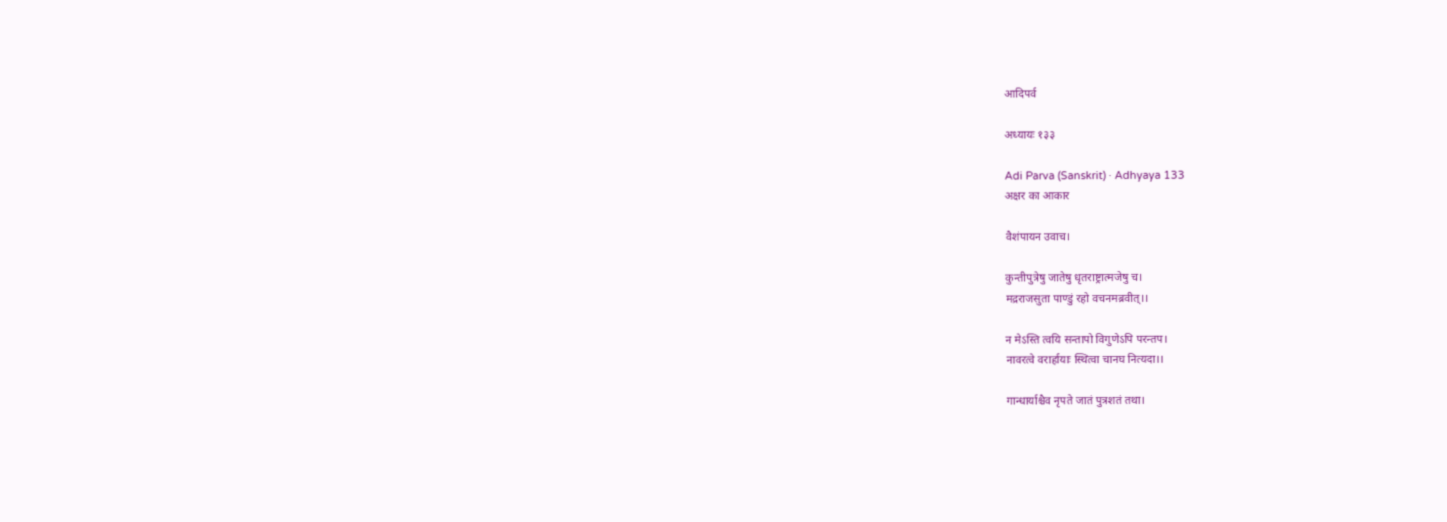आदिपर्व

अध्यायः १३३

Adi Parva (Sanskrit) · Adhyaya 133
अक्षर का आकार

वैशंपायन उवाच।

कुन्तीपुत्रेषु जातेषु धृतराष्ट्रात्मजेषु च।
मद्रराजसुता पाण्डुं रहो वचनमब्रवीत्।।

न मेऽस्ति त्वयि सन्तापो विगुणेऽपि परन्तप।
नावरत्वे वरार्हायाः स्थित्वा चानघ नित्यदा।।

गान्धार्याश्चैव नृपते जातं पुत्रशतं तथा।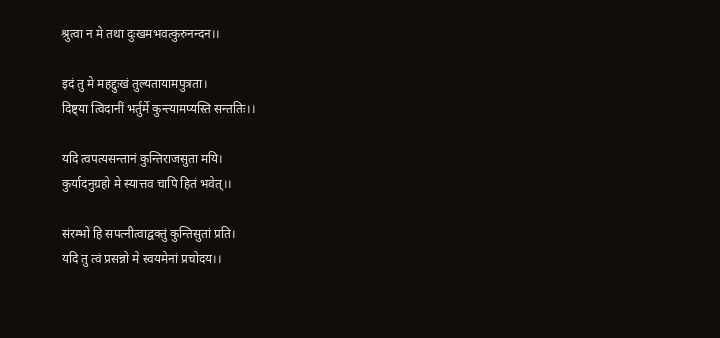श्रुत्वा न मे तथा दुःखमभवत्कुरुनन्दन।।

इदं तु मे महद्दुःखं तुल्यतायामपुत्रता।
दिष्ट्या त्विदानीं भर्तुर्मे कुन्त्यामप्यस्ति सन्ततिः।।

यदि त्वपत्यसन्तानं कुन्तिराजसुता मयि।
कुर्यादनुग्रहो मे स्यात्तव चापि हितं भवेत्।।

संरम्भो हि सपत्नीत्वाद्वक्तुं कुन्तिसुतां प्रति।
यदि तु त्वं प्रसन्नो मे स्वयमेनां प्रचोदय।।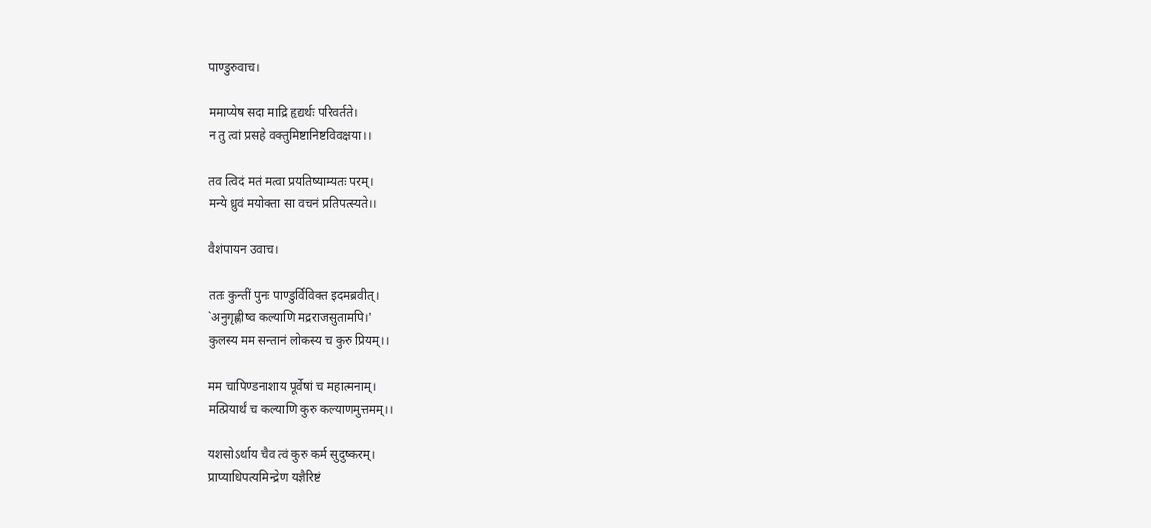पाण्डुरुवाच।

ममाप्येष सदा माद्रि हृद्यर्थः परिवर्तते।
न तु त्वां प्रसहे वक्तुमिष्टानिष्टविवक्षया।।

तव त्विदं मतं मत्वा प्रयतिष्याम्यतः परम्।
मन्ये ध्रुवं मयोक्ता सा वचनं प्रतिपत्स्यते।।

वैशंपायन उवाच।

ततः कुन्तीं पुनः पाण्डुर्विविक्त इदमब्रवीत्।
`अनुगृह्णीष्व कल्याणि मद्रराजसुतामपि।'
कुलस्य मम सन्तानं लोकस्य च कुरु प्रियम्।।

मम चापिण्डनाशाय पूर्वेषां च महात्मनाम्।
मत्प्रियार्थं च कल्याणि कुरु कल्याणमुत्तमम्।।

यशसोऽर्थाय चैव त्वं कुरु कर्म सुदुष्करम्।
प्राप्याधिपत्यमिन्द्रेण यज्ञैरिष्टं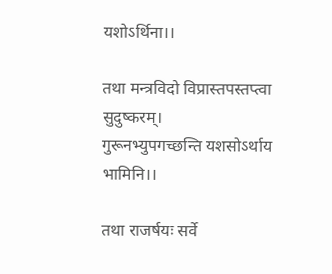यशोऽर्थिना।।

तथा मन्त्रविदो विप्रास्तपस्तप्त्वा सुदुष्करम्।
गुरूनभ्युपगच्छन्ति यशसोऽर्थाय भामिनि।।

तथा राजर्षयः सर्वे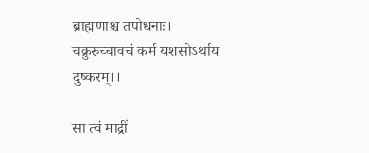ब्राह्मणाश्च तपोधनाः।
चक्रुरुच्चावचं कर्म यशसोऽर्थाय दुष्करम्।।

सा त्वं माद्रीं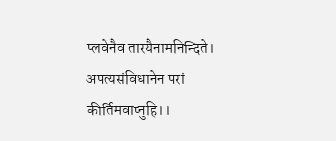प्लवेनैव तारयैनामनिन्दिते।
अपत्यसंविधानेन परां कीर्तिमवाप्नुहि।।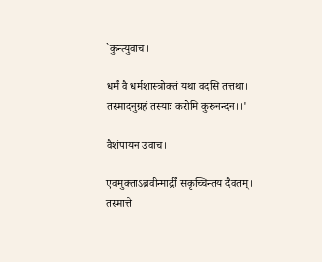`कुन्त्युवाच।

धर्मं वै धर्मशास्त्रोक्तं यथा वदसि तत्तथा।
तस्मादनुग्रहं तस्याः करोमि कुरुनन्दन।।'

वैशंपायन उवाच।

एवमुक्ताऽब्रवीन्मार्द्रीं सकृच्चिन्तय दैवतम्।
तस्मात्ते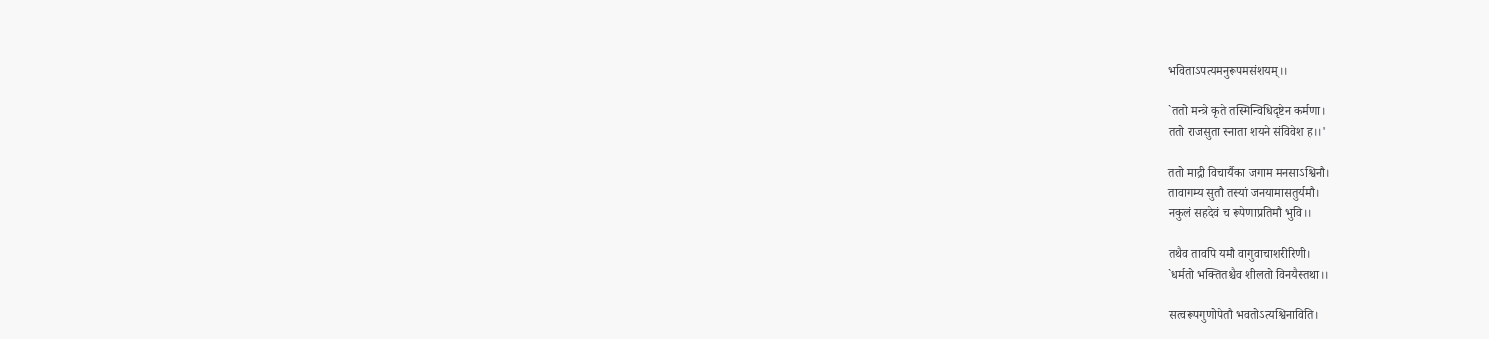भविताऽपत्यमनुरूपमसंशयम्।।

`ततो मन्त्रे कृते तस्मिन्विधिदृष्टेन कर्मणा।
ततो राजसुता स्नाता शयने संविवेश ह।।'

ततो माद्री विचार्यैका जगाम मनसाऽश्विनौ।
तावागम्य सुतौ तस्यां जनयामासतुर्यमौ।
नकुलं सहदेवं च रूपेणाप्रतिमौ भुवि।।

तथैव तावपि यमौ वागुवाचाशरीरिणी।
`धर्मतो भक्तितश्चैव शीलतो विनयैस्तथा।।

सत्वरूपगुणोपेतौ भवतोऽत्यश्विनाविति।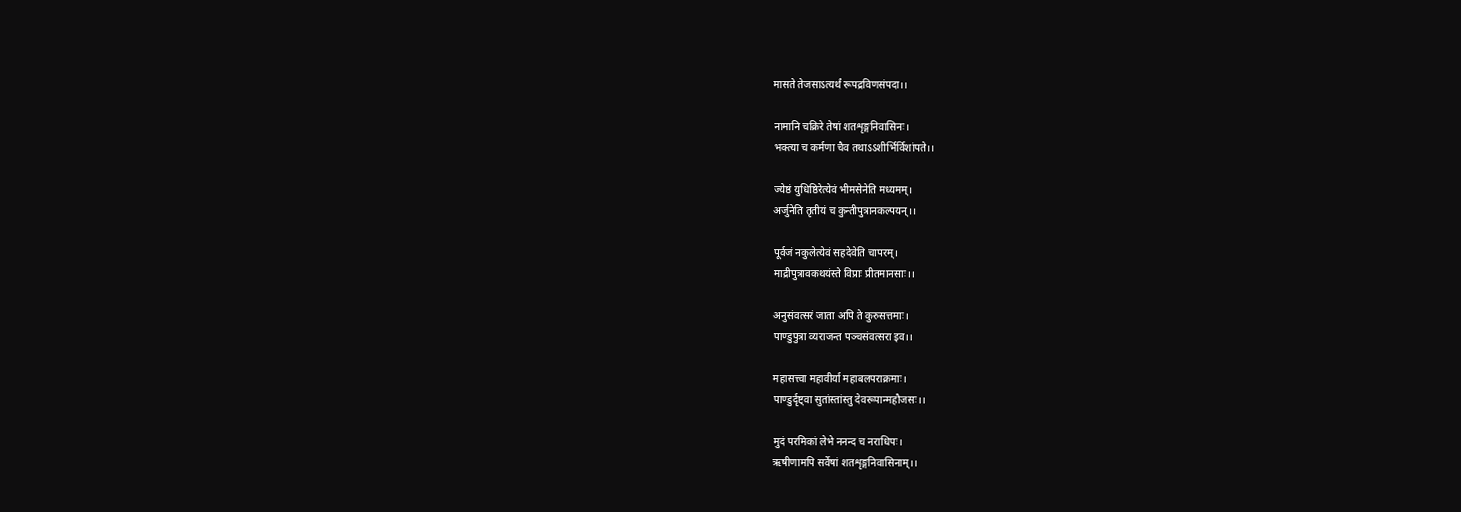मासते तेजसाऽत्यर्थं रूपद्रविणसंपदा।।

नामानि चक्रिरे तेषां शतशृङ्गनिवासिनः।
भक्त्या च कर्मणा चैव तथाऽऽशीर्भिर्विशांपते।।

ज्येष्ठं युधिष्ठिरेत्येवं भीमसेनेति मध्यमम्।
अर्जुनेति तृतीयं च कुन्तीपुत्रानकल्पयन्।।

पूर्वजं नकुलेत्येवं सहदेवेति चापरम्।
माद्रीपुत्रावकथयंस्ते विप्राः प्रीतमानसाः।।

अनुसंवत्सरं जाता अपि ते कुरुसत्तमाः।
पाण्डुपुत्रा व्यराजन्त पञ्चसंवत्सरा इव।।

महासत्त्वा महावीर्या महाबलपराक्रमाः।
पाण्डुर्दृष्ट्वा सुतांस्तांस्तु देवरूपान्महौजसः।।

मुदं परमिकां लेभे ननन्द च नराधिपः।
ऋषीणामपि सर्वेषां शतशृङ्गनिवासिनाम्।।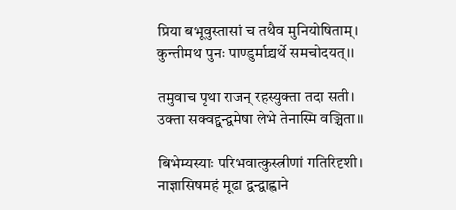प्रिया बभूवुस्तासां च तथैव मुनियोषिताम्।
कुन्तीमथ पुनः पाण्डुर्माद्र्यर्थे समचोदयत्।।

तमुवाच पृथा राजन् रहस्युक्ता तदा सती।
उक्ता सक्वद्द्वन्द्वमेषा लेभे तेनास्मि वञ्चिता।।

बिभेम्यस्याः परिभवात्कुस्त्रीणां गतिरिदृशी।
नाज्ञासिषमहं मूढा द्वन्द्वाह्वाने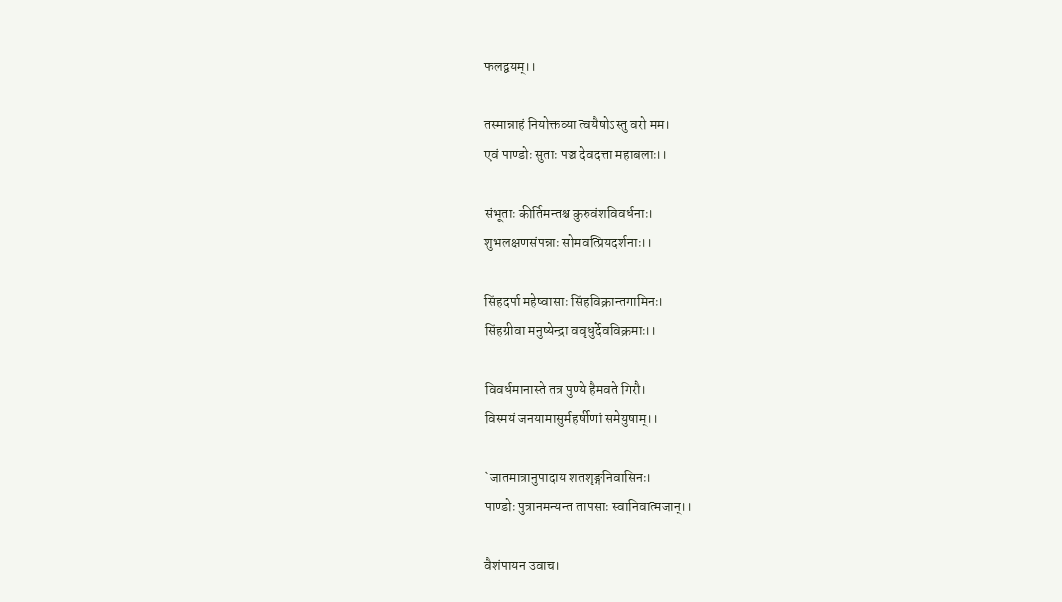फलद्वयम्।।

तस्मान्नाहं नियोक्तव्या त्वयैषोऽस्तु वरो मम।
एवं पाण्डोः सुताः पञ्च देवदत्ता महाबलाः।।

संभूताः कीर्तिमन्तश्च कुरुवंशविवर्धनाः।
शुभलक्षणसंपन्नाः सोमवत्प्रियदर्शनाः।।

सिंहदर्पा महेष्वासाः सिंहविक्रान्तगामिनः।
सिंहग्रीवा मनुष्येन्द्रा ववृधुर्देवविक्रमाः।।

विवर्धमानास्ते तत्र पुण्ये हैमवते गिरौ।
विस्मयं जनयामासुर्महर्षीणां समेयुषाम्।।

`जातमात्रानुपादाय शतशृङ्गनिवासिनः।
पाण्डोः पुत्रानमन्यन्त तापसाः स्वानिवात्मजान्।।

वैशंपायन उवाच।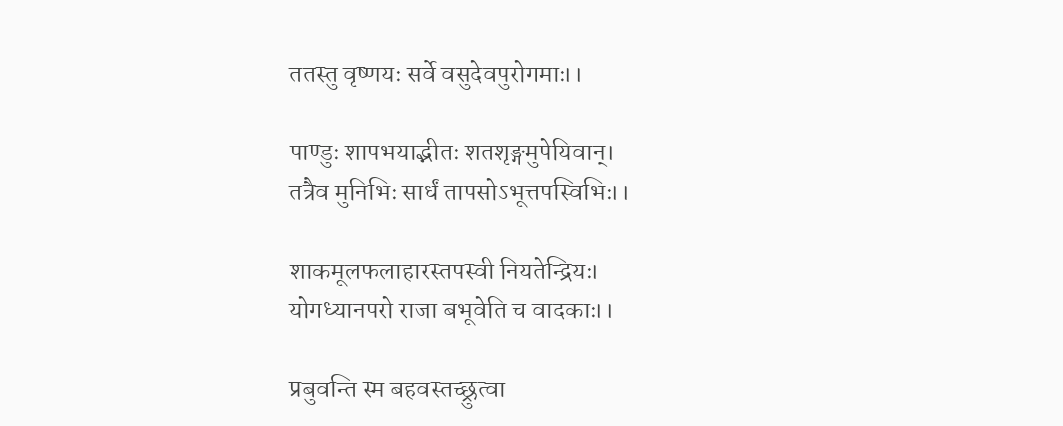ततस्तु वृष्णयः सर्वे वसुदेवपुरोगमाः।।

पाण्डुः शापभयाद्भीतः शतशृङ्गमुपेयिवान्।
तत्रैव मुनिभिः सार्धं तापसोऽभूत्तपस्विभिः।।

शाकमूलफलाहारस्तपस्वी नियतेन्द्रियः।
योगध्यानपरो राजा बभूवेति च वादकाः।।

प्रबुवन्ति स्म बहवस्तच्छ्रुत्वा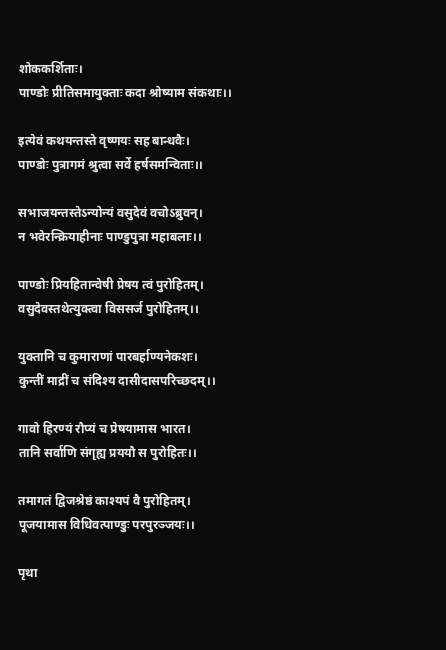शोककर्शिताः।
पाण्डोः प्रीतिसमायुक्ताः कदा श्रोष्याम संकथाः।।

इत्येवं कथयन्तस्ते वृष्णयः सह बान्धवैः।
पाण्डोः पुत्रागमं श्रुत्वा सर्वे हर्षसमन्विताः।।

सभाजयन्तस्तेऽन्योन्यं वसुदेवं वचोऽब्रुवन्।
न भवेरन्क्रियाहीनाः पाण्डुपुत्रा महाबलाः।।

पाण्डोः प्रियहितान्वेषी प्रेषय त्वं पुरोहितम्।
वसुदेवस्तथेत्युक्त्वा विससर्ज पुरोहितम्।।

युक्तानि च कुमाराणां पारबर्हाण्यनेकशः।
कुन्तीं माद्रीं च संदिश्य दासीदासपरिच्छदम्।।

गावो हिरण्यं रौप्यं च प्रेषयामास भारत।
तानि सर्वाणि संगृह्य प्रययौ स पुरोहितः।।

तमागतं द्विजश्रेष्ठं काश्यपं वै पुरोहितम्।
पूजयामास विधिवत्पाण्डुः परपुरञ्जयः।।

पृथा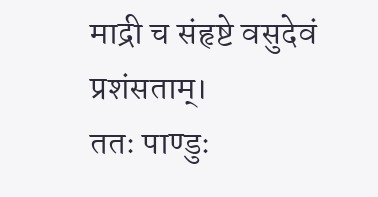माद्री च संहृष्टे वसुदेवं प्रशंसताम्।
ततः पाण्डुः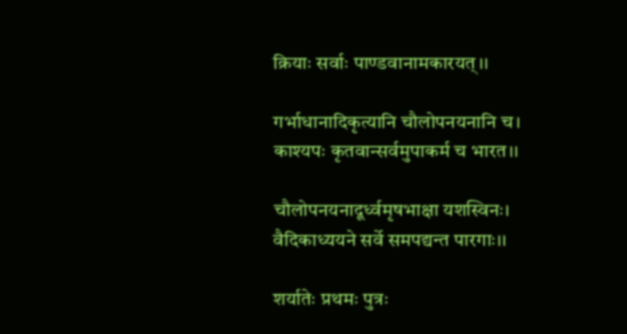क्रियाः सर्वाः पाण्डवानामकारयत्।।

गर्भाधानादिकृत्यानि चौलोपनयनानि च।
काश्यपः कृतवान्सर्वमुपाकर्म च भारत।।

चौलोपनयनादूर्ध्वमृषभाक्षा यशस्विनः।
वैदिकाध्ययने सर्वे समपद्यन्त पारगाः।।

शर्यातेः प्रथमः पुत्रः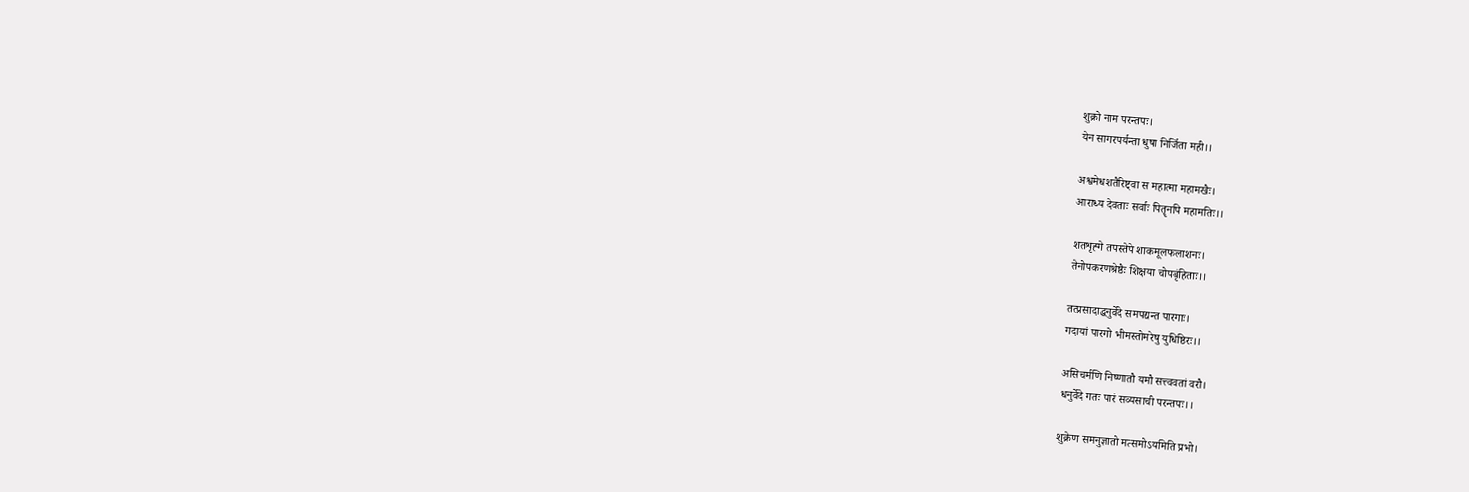शुक्रो नाम परन्तपः।
येन सागरपर्यन्ता धुषा निर्जिता मही।।

अश्वमेधशतैरिष्ट्वा स महात्मा महामखैः।
आराध्य देवताः सर्वाः पितॄनपि महामतिः।।

शतशृह्गे तपस्तेपे शाकमूलफलाशनः।
तेनोपकरणश्रेष्ठैः शिक्षया चोपबृंहिताः।।

तत्प्रसादाद्धनुर्वेदे समपद्यन्त पारगाः।
गदायां पारगो भीमस्तोमरेषु युधिष्ठिरः।।

असिचर्मणि निष्णातौ यमौ सत्त्ववतां वरौ।
धनुर्वेदे गतः पारं सव्यसाची परन्तपः।।

शुक्रेण समनुज्ञातो मत्समोऽयमिति प्रभो।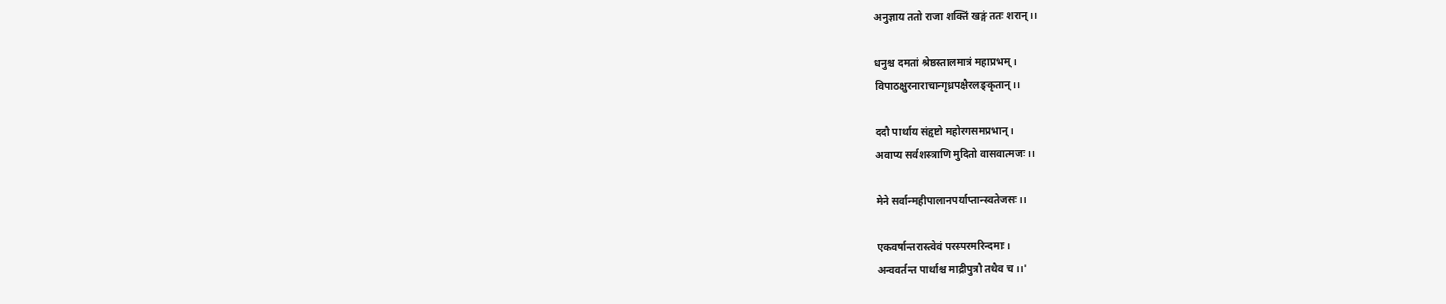अनुज्ञाय ततो राजा शक्तिं खङ्गं ततः शरान्।।

धनुश्च दमतां श्रेष्ठस्तालमात्रं महाप्रभम्।
विपाठक्षुरनाराचान्गृध्रपक्षैरलङ्कृतान्।।

ददौ पार्थाय संहृष्टो महोरगसमप्रभान्।
अवाप्य सर्वशस्त्राणि मुदितो वासवात्मजः।।

मेने सर्वान्महीपालानपर्याप्तान्स्वतेजसः।।

एकवर्षान्तरास्त्वेवं परस्परमरिन्दमाः।
अन्ववर्तन्त पार्थाश्च माद्रीपुत्रौ तथैव च।।'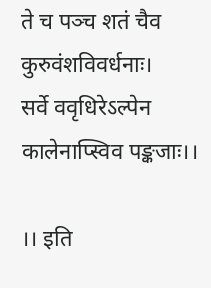ते च पञ्च शतं चैव कुरुवंशविवर्धनाः।
सर्वे ववृधिरेऽल्पेन कालेनाप्स्विव पङ्कजाः।।

।। इति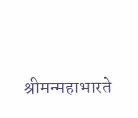श्रीमन्महाभारते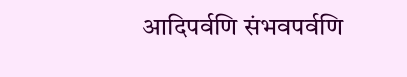आदिपर्वणि संभवपर्वणि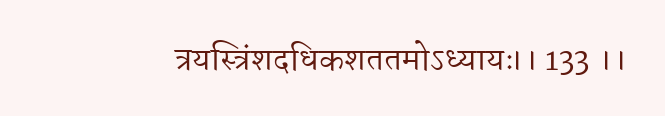त्रयस्त्रिंशदधिकशततमोऽध्यायः।। 133 ।।